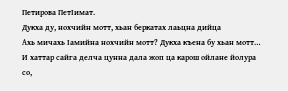Петирова ПетIимат.
Дукха ду, нохчийн мотт, хьан беркатах лаьцна дийца
Ахь мичахь Iамийна нохчийн мотт? Дукха къена бу хьан мотт… И хаттар сайга делча цунна дала жоп ца карош ойлане йолура со,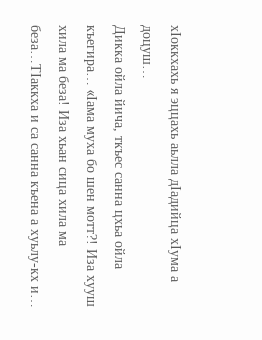хIоккхахь я эццахь аьлла дIадийца хIума а доцуш…
Дикка ойла йича, ткъес санна цхьа ойла къегира… «Iама муха бо шен мотт?! Иза хууш хила ма беза! Иза хьан сица хила ма беза…ТIаккха и са санна къена а хуьлу-кх и…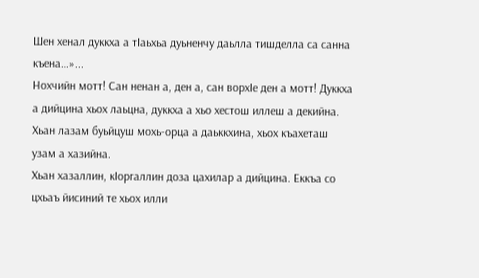Шен хенал дуккха а тIаьхьа дуьненчу даьлла тишделла са санна къена…»...
Нохчийн мотт! Сан ненан а, ден а, сан ворхIе ден а мотт! Дуккха а дийцина хьох лаьцна, дуккха а хьо хестош иллеш а декийна. Хьан лазам буьйцуш мохь-орца а даьккхина, хьох къахеташ узам а хазийна.
Хьан хазаллин, кIоргаллин доза цахилар а дийцина. Еккъа со цхьаъ йисиний те хьох илли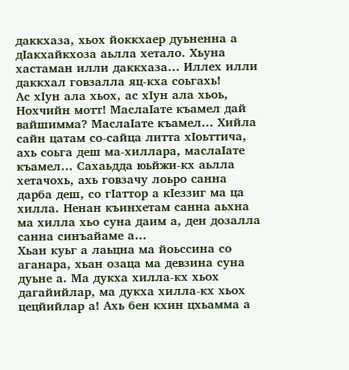даккхаза, хьох йоккхаер дуьненна а дIакхайкхоза аьлла хетало. Хьуна хастаман илли даккхаза… Иллех илли даккхал говзалла яц-кха соьгахь!
Ас хIун ала хьох, ас хIун ала хьоь, Нохчийн мотт! МаслаIате къамел дай вайшимма? МаслаIате къамел… Хийла сайн цатам со-сайца литта хIоьттича, ахь соьга деш ма-хиллара, маслаIате къамел… Сахаьдда юьйжи-кх аьлла хетачохь, ахь говзачу лоьро санна дарба деш, со гIаттор а кIеззиг ма ца хилла. Ненан къинхетам санна аьхна ма хилла хьо суна даим а, ден дозалла санна синъайаме а…
Хьан куьг а лаьцна ма йоьссина со аганара, хьан озаца ма девзина суна дуьне а. Ма дукха хилла-кх хьох дагайийлар, ма дукха хилла-кх хьох цецйийлар а! Ахь бен кхин цхьамма а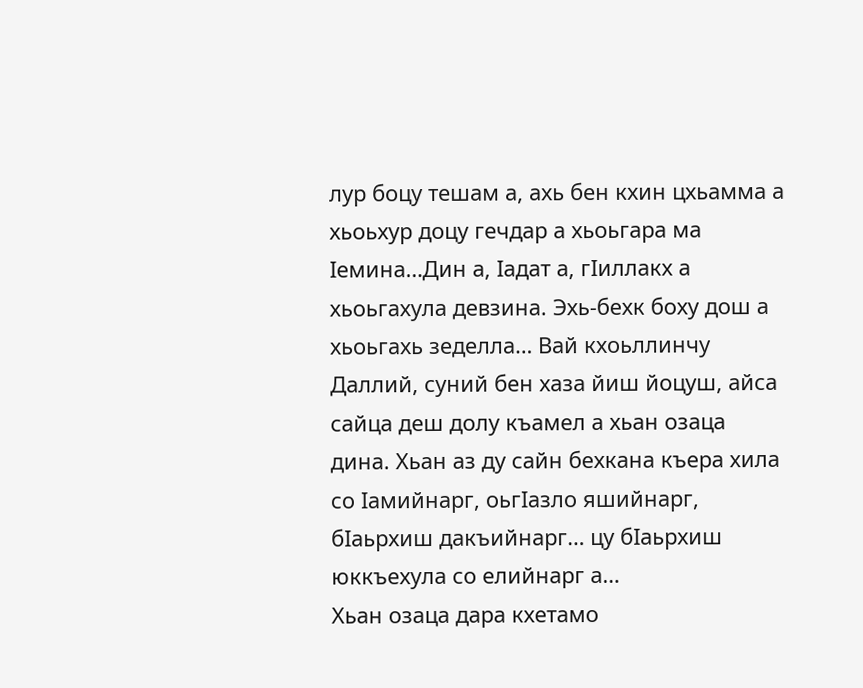лур боцу тешам а, ахь бен кхин цхьамма а хьоьхур доцу гечдар а хьоьгара ма Iемина…Дин а, Iадат а, гIиллакх а хьоьгахула девзина. Эхь-бехк боху дош а хьоьгахь зеделла… Вай кхоьллинчу Даллий, суний бен хаза йиш йоцуш, айса сайца деш долу къамел а хьан озаца дина. Хьан аз ду сайн бехкана къера хила со Iамийнарг, оьгIазло яшийнарг, бIаьрхиш дакъийнарг… цу бIаьрхиш юккъехула со елийнарг а…
Хьан озаца дара кхетамо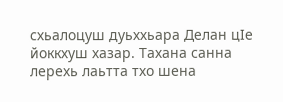схьалоцуш дуьххьара Делан цIе йоккхуш хазар. Тахана санна лерехь лаьтта тхо шена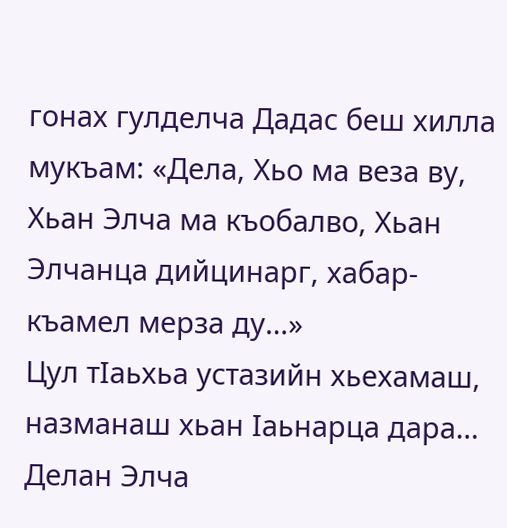гонах гулделча Дадас беш хилла мукъам: «Дела, Хьо ма веза ву, Хьан Элча ма къобалво, Хьан Элчанца дийцинарг, хабар-къамел мерза ду…»
Цул тIаьхьа устазийн хьехамаш, назманаш хьан Iаьнарца дара… Делан Элча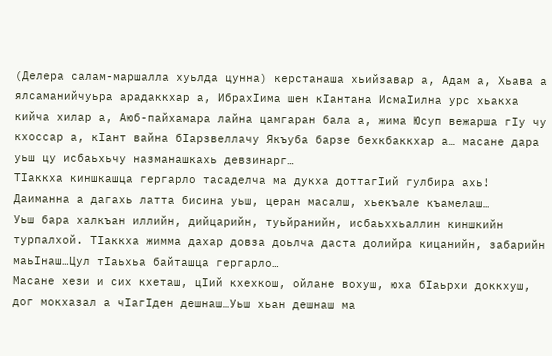(Делера салам-маршалла хуьлда цунна) керстанаша хьийзавар а, Адам а, Хьава а ялсаманийчуьра арадаккхар а, ИбрахIима шен кIантана ИсмаIилна урс хьакха кийча хилар а, Аюб-пайхамара лайна цамгаран бала а, жима Юсуп вежарша гIу чу кхоссар а, кIант вайна бIарзвеллачу Якъуба барзе бехкбаккхар а… масане дара уьш цу исбаьхьчу назманашкахь девзинарг…
ТIаккха киншкашца гергарло тасаделча ма дукха доттагIий гулбира ахь! Даиманна а дагахь латта бисина уьш, церан масалш, хьекъале къамелаш…
Уьш бара халкъан иллийн, дийцарийн, туьйранийн, исбаьххьаллин киншкийн турпалхой. ТIаккха жимма дахар довза доьлча даста долийра кицанийн, забарийн маьIнаш…Цул тIаьхьа байташца гергарло…
Масане хези и сих кхеташ, цIий кхехкош, ойлане вохуш, юха бIаьрхи доккхуш, дог мокхазал а чIагIден дешнаш…Уьш хьан дешнаш ма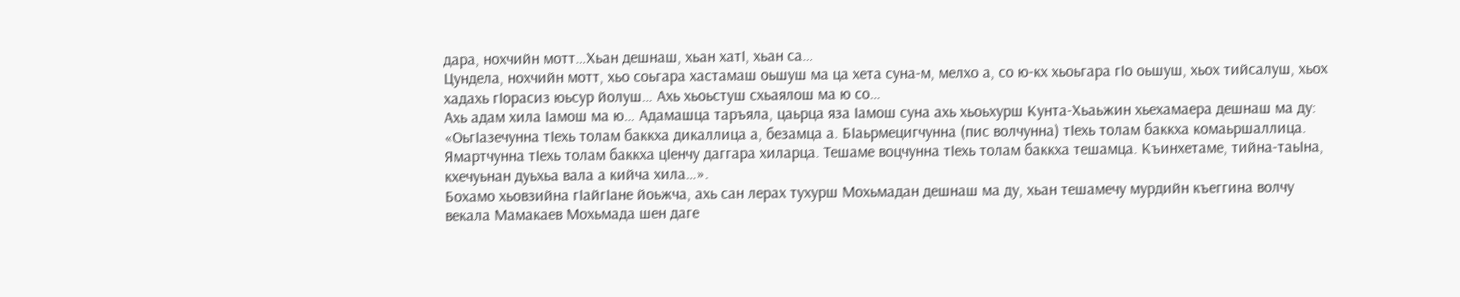дара, нохчийн мотт…Хьан дешнаш, хьан хатI, хьан са…
Цундела, нохчийн мотт, хьо соьгара хастамаш оьшуш ма ца хета суна-м, мелхо а, со ю-кх хьоьгара гIо оьшуш, хьох тийсалуш, хьох хадахь гIорасиз юьсур йолуш… Ахь хьоьстуш схьаялош ма ю со…
Ахь адам хила Iамош ма ю… Адамашца таръяла, цаьрца яза Iамош суна ахь хьоьхурш Кунта-Хьаьжин хьехамаера дешнаш ма ду: «ОьгIазечунна тIехь толам баккха дикаллица а, безамца а. БIаьрмецигчунна (пис волчунна) тIехь толам баккха комаьршаллица. Ямартчунна тIехь толам баккха цIенчу даггара хиларца. Тешаме воцчунна тIехь толам баккха тешамца. Къинхетаме, тийна-таьIна, кхечуьнан дуьхьа вала а кийча хила…».
Бохамо хьовзийна гIайгIане йоьжча, ахь сан лерах тухурш Мохьмадан дешнаш ма ду, хьан тешамечу мурдийн къеггина волчу векала Мамакаев Мохьмада шен даге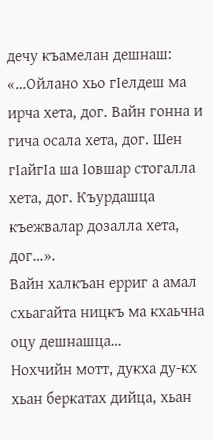дечу къамелан дешнаш: «…Ойлано хьо гIелдеш ма ирча хета, дог. Вайн гонна и гича осала хета, дог. Шен гIайгIа ша Iовшар стогалла хета, дог. Къурдашца къежвалар дозалла хета, дог…».
Вайн халкъан ерриг а амал схьагайта ницкъ ма кхаьчна оцу дешнашца…
Нохчийн мотт, дукха ду-кх хьан беркатах дийца, хьан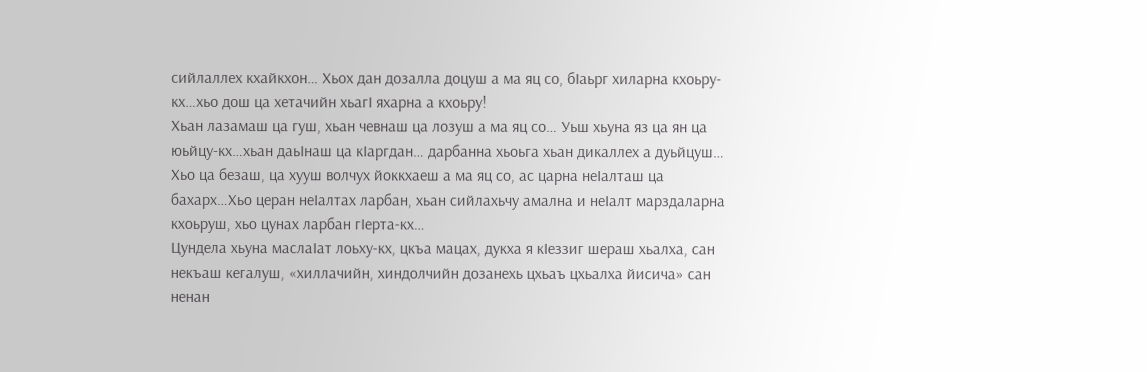сийлаллех кхайкхон… Хьох дан дозалла доцуш а ма яц со, бIаьрг хиларна кхоьру-кх…хьо дош ца хетачийн хьагI яхарна а кхоьру!
Хьан лазамаш ца гуш, хьан чевнаш ца лозуш а ма яц со… Уьш хьуна яз ца ян ца юьйцу-кх…хьан даьIнаш ца кIаргдан… дарбанна хьоьга хьан дикаллех а дуьйцуш…
Хьо ца безаш, ца хууш волчух йоккхаеш а ма яц со, ас царна неIалташ ца бахарх…Хьо церан неIалтах ларбан, хьан сийлахьчу амална и неIалт марздаларна кхоьруш, хьо цунах ларбан гIерта-кх…
Цундела хьуна маслаIат лоьху-кх, цкъа мацах, дукха я кIеззиг шераш хьалха, сан некъаш кегалуш, «хиллачийн, хиндолчийн дозанехь цхьаъ цхьалха йисича» сан ненан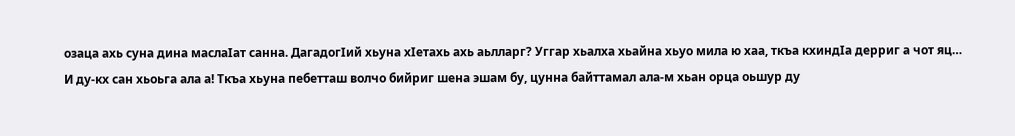озаца ахь суна дина маслаIат санна. ДагадогIий хьуна хIетахь ахь аьлларг? Уггар хьалха хьайна хьуо мила ю хаа, ткъа кхиндIа дерриг а чот яц…
И ду-кх сан хьоьга ала а! Ткъа хьуна пебетташ волчо бийриг шена эшам бу, цунна байттамал ала-м хьан орца оьшур ду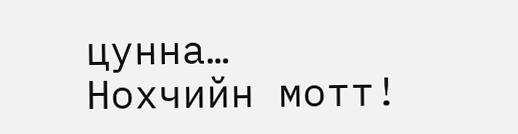цунна…
Нохчийн мотт!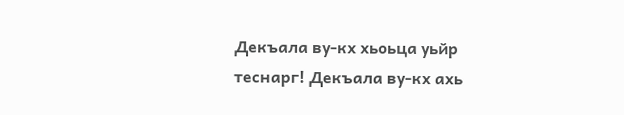Декъала ву-кх хьоьца уьйр теснарг! Декъала ву-кх ахь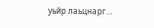уьйр лаьцнарг…